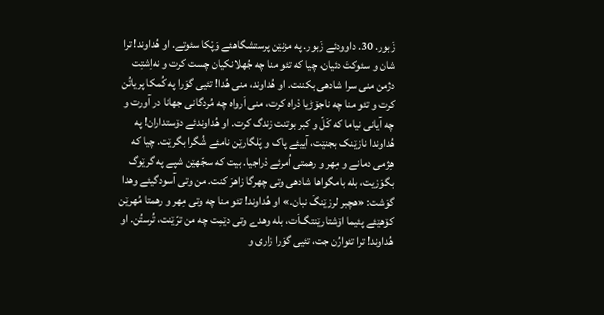زَبور. 30. داوودئے زَبور. په مزنێن پرستشگاهئے وَپْکا سئوتے. او هُداوند! ترا شان و سئوکتَ دئیان، چیا که تئو منا چه جُهلانکیان چست کرت و نه‌اِشتِت دژمن منی سرا شادهی بکننت. او هُداوند، منی هُدا! تئیی گوَرا په کُمکا پریاتُن کرت و تئو منا چه ناجۆڑیا دْراه کرت، منی اَرواه چه مُردگانی جهانا در آورت و چه آیانی نیاما که کَلّ و کبر بوتنت زندگ کرت. او هُداوندئے دۆستداران! په هُداوندا نازێنک بجنێت، آییئے پاک و پَلگارێن نامئے شُگرا بگرێت. چیا که هِژمی دمانے و مِهر و رهمتی اُمرئے دْراجیا. بیت که سجّهێن شپے په گرێوگ بگوَزیت، بله بامگواها شادهی وتی چهرگا زاهرَ کنت. من وتی آسودگیئے وهدا گوَشت: «هچبر لرزێنگَ نبان.» او هُداوند! تئو منا چه وتی مِهر و رهمتا مُهرێن کۆهێئے پئیما اۆشتارێنتگ‌اَت، بله وهدے وتی دێمِت چه من ترّێنت، تُرستُن. او هُداوند! ترا تئوارُن جت، تئیی گوَرا زاری و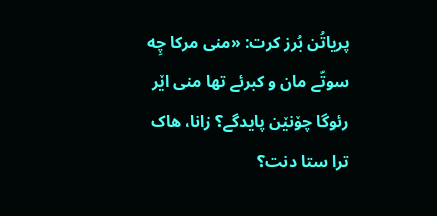پریاتُن بُرز کرت: «منی مرکا چِه سوتّے مان و کبرئے تها منی اێر رئوگا چۆنێن پایدگے؟ زانا، هاک ترا ستا دنت؟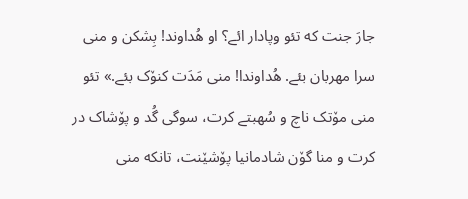جارَ جنت که تئو وپادار ائے؟ او هُداوند! بِشکن و منی سرا مهربان بئے. هُداوندا! منی مَدَت کنۆک بئے.» تئو منی مۆتک ناچ و سُهبتے کرت، سوگی گُد و پۆشاک در کرت و منا گۆن شادمانیا پۆشێنت، تانکه منی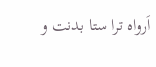اَرواه ترا ستا بدنت و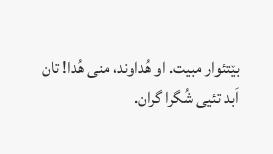بێتئوار مبیت. او هُداوند، منی هُدا! تان اَبد تئیی شُگرا گران.